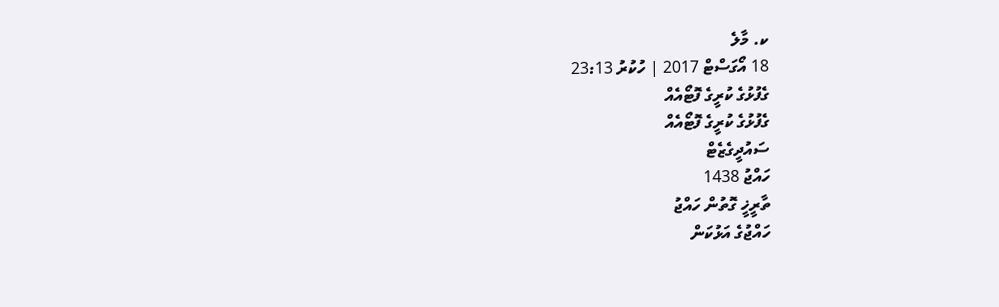ކ. މާލެ
18 އޯގަސްޓް 2017 | ހުކުރު 23:13
ގެފުޅުގެ ކުރީގެ ފޮޓޯއެއް
ގެފުޅުގެ ކުރީގެ ފޮޓޯއެއް
ސައުދީގެޒެޓް
ހައްޖު 1438
ތާރީޚީ ގޮތުން ހައްޖު
ހައްޖުގެ އަޅުކަން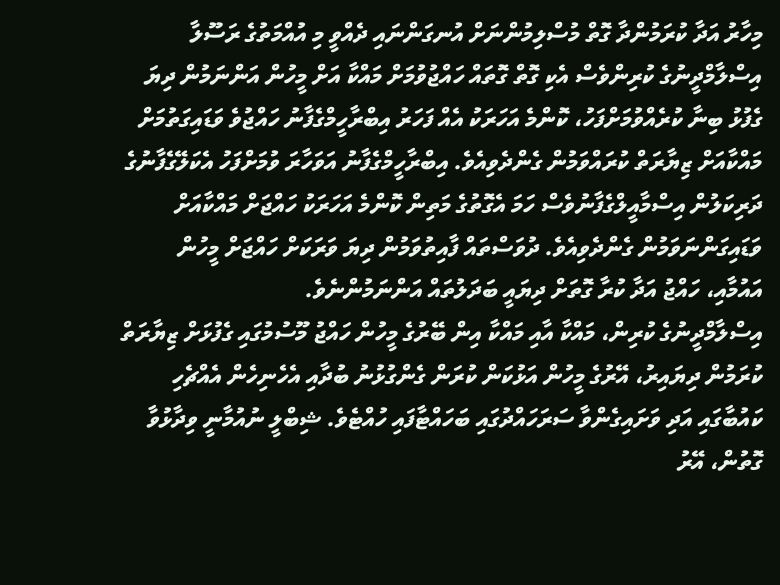މިހާރު އަދާ ކުރަމުންދާ ގޮތް މުސްލިމުންނަށް އުނގަންނައި ދެއްވީ މި އުއްމަތުގެ ރަސޫލާ
އިސްލާމްދީނުގެ ކުރިންވެސް އެކި ގޮތް ގޮތައް ހައްޖުވުމަށް މައްކާ އަށް މީހުން އަންނަމުން ދިޔަ
ގެފުޅު ބިނާ ކުރެއްވުމަށްފަހު، ކޮންމެ އަހަރަކު އެއް ފަހަރު އިބްރާހީމްގެފާނު ހައްޖުވެ ވަޑައިގަތުމަށް މައްކާއަށް ޒިޔާރަތް ކުރައްވަމުން ގެންދެވިއެވެ. އިބްރާހީމްގެފާނު އަވަހާރަ ވުމަށްފަހު އެކަލޭގެފާނުގެ ދަރިކަލުން އިސްމާއީލްގެފާނުވެސް ހަމަ އެގޮތުގެ މަތިން ކޮންމެ އަހަރަކު ހައްޖަށް މައްކާއަށް ވަޑައިގަންނަވަމުން ގެންދެވިއެވެ. ދުވަސްތައް ފާއިތުވަމުން ދިޔަ ވަރަކަށް ހައްޖަށް މީހުން އައުމާއި، ހައްޖު އަދާ ކުރާ ގޮތަށް ދިޔައީ ބަދަލުތައް އަންނަމުންނެވެ.
އިސްލާމްދީނުގެ ކުރިން، މައްކާ އާއި މައްކާ އިން ބޭރުގެ މީހުން ހައްޖު މޫސުމުގައި ގެފުޅަށް ޒިޔާރަތް ކުރަމުން ދިޔައިރު، އޭރުގެ މީހުން އަޅުކަން ކުރަން ގެންގުޅުނު ބުދާއި އެހެނިހެން އެއްޗެހި ކައުބާގައި އަދި ވަށައިގެންވާ ސަރަހައްދުގައި ބަހައްޓާފައި ހުއްޓެވެ. ޝިބްލީ ނުއުމާނީ ވިދާޅުވާ ގޮތުން، އޭރު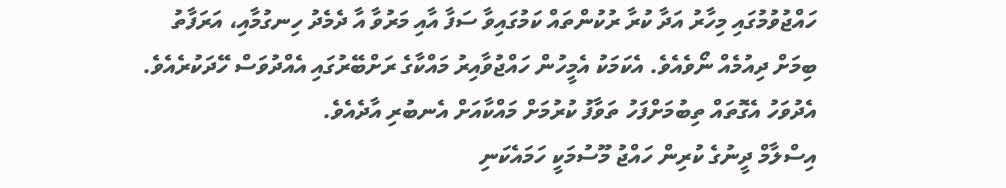ހައްޖުވުމުގައި މިހާރު އަދާ ކުރާ ރުކުންތައް ކަމުގައިވާ ސަފާ އާއި މަރުވާ އާ ދެމެދު ހިނގުމާއި، އަރަފާތު ބިމަށް ދިއުމެއް ނޯވެއެވެ. އެކަމަކު އެމީހުން ހައްޖުވާއިރު މައްކާގެ ރަށްބޭރުގައި އެއްދުވަސް ހޭދަކުރެއެވެ. އެދުވަހު އެގޮތައް ތިބުމަށްފަހު ތަވާފު ކުރުމަށް މައްކާއަށް އެނބުރި އާދެއެވެ.
އިސްލާމް ދީނުގެ ކުރިން ހައްޖު މޫސުމަކީ ހަމައެކަނި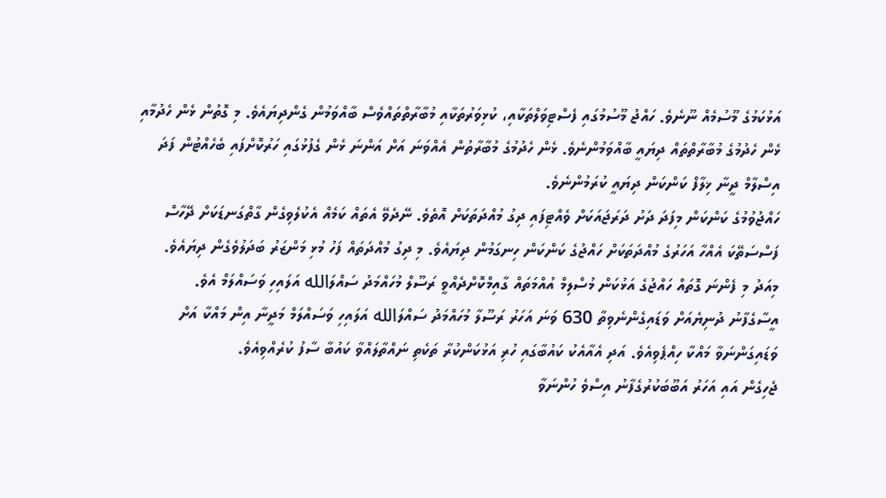އަޅުކަމުގެ މޫސުމެއް ނޫނެވެ. ހައްޖު މޫސުމުގައި ފެސްޓިވަލްތަކާއި، ކުޅިވަރުތަކާއި މުބާރާތްތައްވެސް ބާއްވަމުން ގެންދިޔައެވެ. މި ގޮތުން ޅެން ހެދުމާއި ޅެން ހެދުމުގެ މުބާރާތްތައް ދިޔައީ ބާއްވަމުންނެވެ. ޅެން ހެދުމުގެ މުބާރާތުން އެއްވަނަ އަށް އަންނަ ޅެން ގެފުޅުގައި ހަރުކޮށްފައި ބެހެއްޓުން ފަދަ އިސްލާމް ދީނާ ޚިލާފް ކަންކަން ދިޔައީ ކުރަމުންނެވެ.
ހައްޖުވުމުގެ ކަންކަން މިފަދަ ދަށު ދަރަޖައަކަށް ވެއްޓިފައި ދިގު މުއްދަތަކަށް އޮތެވެ. ނޭދެވޭ އެތައް ކަމެއް އެކުލެވިގެން ގާތްގަނޑަކަށް ދޭހާސް ފަސްސަތޭކަ އެއްހާ އަހަރުގެ މުއްދަތަކަށް ހައްޖުގެ ކަންކަން ހިނގަމުން ދިޔައެވެ. މި ދިގު މުއްދަތައް ފަހު މުޅި މަންޒަރު ބަދަލުވެގެން ދިޔައެވެ.
މިއަދު މި ފެންނަ ގޮތައް ހައްޖުގެ އަޅުކަން މުސްލިމް އުއްމަތައް ގާއިމްކޮށްދެއްވީ ރަސޫލް މުހައްމަދު ސައްލަالله އަލައިހި ވަސައްލަމް އެވެ.
އީސާގެފާނު ދުނިޔެއަށް ވަޑައިގެންނެވިތާ 630 ވަނަ އަހަރު ރަސޫލާ މުހައްމަދު ސައްލަالله އަލައިހި ވަސައްލަމް މަދީނާ އިން މައްކާ އަށް ވަޑައިގަންނަވާ މައްކާ ހިއްޕެވިއެވެ. އަދި އެއާއެކު ކައުބާގައި ހުރި އަޅުކަންކުރާ ތަކެތި ނައްތާލައްވާ ކައުބާ ސާފު ކުރެއްވިއެވެ.
ޖެހިގެން އައި އަހަރު އަބޫބަކުރުގެފާނު އިސްވެ ހުންނަވާ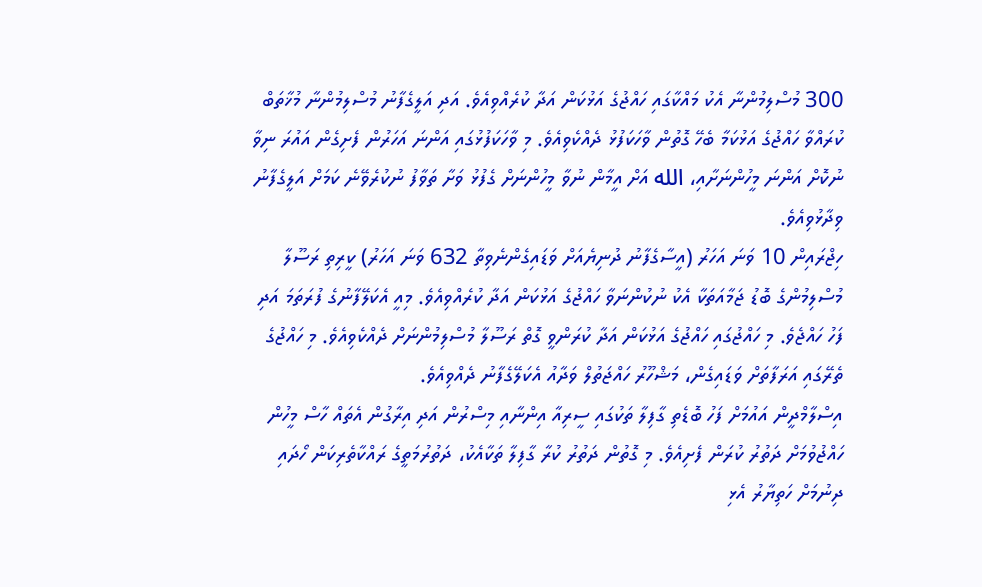300 މުސްލިމުންނާ އެކު މައްކާގައި ހައްޖުގެ އަޅުކަން އަދާ ކުރެއްވިއެވެ. އަދި އަލީގެފާނު މުސްލިމުންނާ މުޚާތަބް ކުރައްވާ ހައްޖުގެ އަޅުކަމާ ބެހޭ ގޮތުން ވާހަކަފުޅު ދެއްކެވިއެވެ. މި ވާހަކަފުޅުގައި އަންނަ އަހަރުން ފެށިގެން އައުރަ ނިވާ ނުކޮށް އަންނަ މީހުންނަށާއި، الله އަށް އީމާން ނުވާ މީހުންނަށް ގެފުޅު ވަށާ ތަވާފު ނުކުރެވޭނެ ކަމަށް އަލީގެފާނު ވިދާޅުވިއެވެ.
ހިޖްރައިން 10 ވަނަ އަހަރު (އީސާގެފާނު ދުނިޔެއަށް ވަޑައިގެންނެވިތާ 632 ވަނަ އަހަރު) ކީރިތި ރަސޫލާ މުސްލިމުންގެ ބޮޑު ޖަމާއަތަކާ އެކު ނުކުންނަވާ ހައްޖުގެ އަޅުކަން އަދާ ކުރެއްވިއެވެ. މިއީ އެކަލޭފާނުގެ ފުރަތަމަ އަދި ފަހު ހައްޖެވެ. މި ހައްޖުގައި ހައްޖުގެ އަޅުކަން އަދާ ކުރަންވީ ގޮތް ރަސޫލާ މުސްލިމުންނަށް ދެއްކެވިއެވެ. މި ހައްޖުގެ ތެރޭގައި އަރަފާތަށް ވަޑައިގެން، މަޝްހޫރު ހައްޖަތުލް ވަދާއު އެކަލޭގެފާނު ދެއްވިއެވެ.
އިސްލާމްދީން އައުމަށް ފަހު ބޮޑެތި ގާފިލާ ތަކުގައި ސީރިއާ އިންނާއި މިސްރުން އަދި އިރާގުން އެތައް ހާސް މީހުން ހައްޖުވުމަށް ދަތުރު ކުރަން ފެށިއެވެ. މި ގޮތުން ދަތުރު ކުރާ ގާފިލާ ތަކާއެކު، ދަތުރުމަތީގެ ރައްކާތެރިކަން ހޯދައި ދިނުމަށް ހަތިޔާރު އެޅި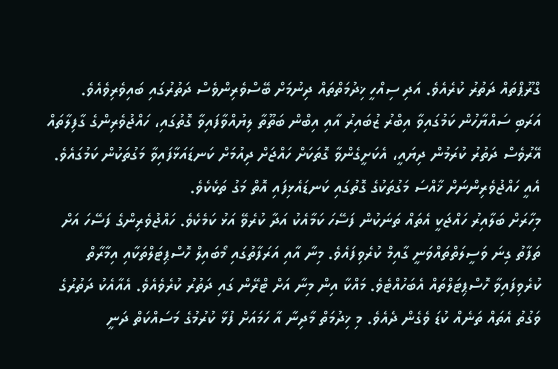ގްރޫޕްތައް ދަތުރު ކުރެއެވެ. އަދި ސިއްހީ ޚިދުމަތްތައް ދިނުމަށް ބޭސްވެރިންވެސް ދަތުރުގައި ބައިވެރިވެއެވެ.
އަރަބި ސައްޔާހުން ކަމުގައިވާ އިބްރު ޒުބައިރު އާއި އިބްން ބަތޫތާ ލިޔުއްވާފައިވާ ގޮތުގައި، ހައްޖުވެރިންގެ ގާފިލާތައް އޭރުވެސް ދަތުރު ކުރަމުން ދިޔައީ، އެކަށީގެންވާ ގޮތަކަށް ހައްޖަށް ދިއުމަށް ކަނޑައަޅާފައިވާ މަގުތަކުން ކަމުގައެވެ. އެއީ ހައްޖުވެރިންނަށް ޚާއްސަ މަގުތަކުގެ ގޮތުގައި ކަނޑައެޅިފައި އޮތް މަގު ތަކެކެވެ.
މިހާރަށް ބަލާއިރު ހައްޖަކީ އެތައް ތަނަކުން ފަސޭހަ ކަމާއެކު އަދާ ކުރެވޭ އަޅު ކަމެކެވެ. ހައްޖުވެރިންގެ ފަސޭހަ އަށް ތަފާތު ގިނަ ވަސީލަތްތައްވަނީ ގާއިމް ކުރެވިފައެވެ. މިނާ އާއި އަރަފާތުގައި މޯބައިލް ހޮސްޕިޓަލްތަކާއި އިމާރާތް ކުރެވިފައިވާ ހޮސްޕިޓަލްތައް އެބަހުއްޓެވެ. މައްކާ އިން މިނާ އަށް ޓްރޭން ގައި ދަތުރު ކުރެވެއެވެ. އެއާއެކު ދަތުރުގެ ވަގުތު އެތައް ތަނެއް ކުޑަ ވެގެން ދެއެވެ. މި ޚިދުމަތް މާދިނާ އާ ހަމައަށް ފުޅާ ކުރުމުގެ މަސައްކަތް ދަނީ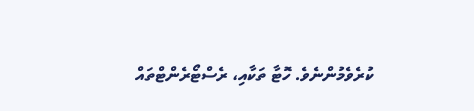ކުރެވެމުންނެވެ. ހޮޓާ ތަކާއި، ރެސްޓޯރެންޓްތައް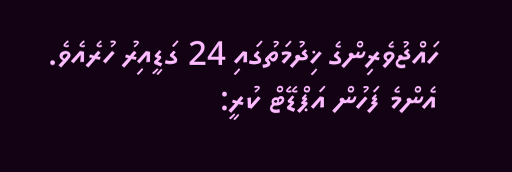ހައްޖުވެރިންގެ ޚިދުމަތުގައި 24 ގަޑީއިރު ހުރެއެވެ.
އެންމެ ފަހުން އަޕްޑޭޓް ކުރީ: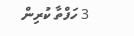3 ހަފްތާ ކުރިން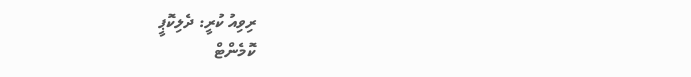ރިވިއު ކުރީ: ދެލިކޮޕީ
ކޮމެންޓް